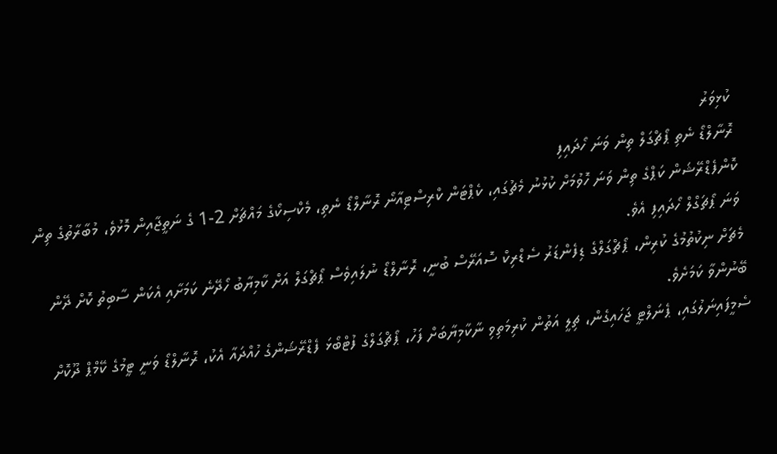ކުޅިވަރު
ރޮނާލްޑޯ ނެތި ޕޯޗްގަލް ތިން ވަނަ ހޯދައިފި
ކޮންފެޑްރޭޝަން ކަޕްގެ ތިން ވަނަ ހޮވުމަށް ކުޅުނު މެޗުގައި، ކެޕްޓަން ކްރިސްޓިއާނޯ ރޮނާލްޑޯ ނެތި، މެކްސިކޯގެ މައްޗަށް 2-1 ގެ ނަތީޖާއިން މޮޅުވެ، މުބާރާތުގެ ތިން ވަނަ ޕޯޗަގްލް ހޯދައިފި އެވެ.
މެޗަށް ނިކުތުމުގެ ކުރިން، ޕޯޗްގަލްގެ ޑިފެންޑަރު ސެޑްރިކް ސޮއަރޭސް ބުނީ، ރޮނާލްޑޯ ނުލައިވެސް ޕޯޗްގަލް އަށް ކާމިޔާބު ހޯދޭނެ ކަމަށާއި އެކަން ސާބިތު ކޮށް ދޭން ބޭނުންވާ ކަމަށެވެ.
ސެމީފައިނަލުގައި، ޕެނަލްޓީ ޖަހައިގެން، ޗިލީ އަތުން ކުރިމަތިވި ނާކާމިޔާބަށް ފަހު، ޕޯޗްގަލްގެ ފުޓްބޯޅަ ފެޑްރޭޝަންގެ ހުއްދައާ އެކު، ރޮނާލްޑޯ ވަނީ ޓީމުގެ ކޭމްޕް ދޫކޮށް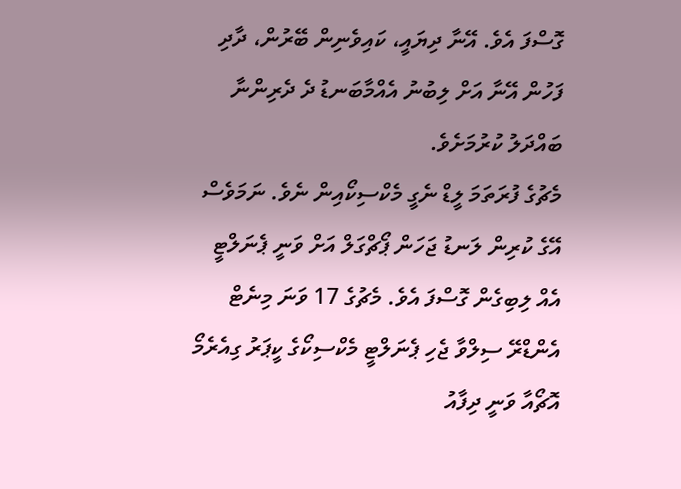ގޮސްފަ އެވެ. އޭނާ ދިޔައީ، ކައިވެނިން ބޭރުން، ދާދި ފަހުން އޭނާ އަށް ލިބުނު އެއްމާބަނޑު ދެ ދެރިންނާ ބައްދަލު ކުރުމަށެވެ.
މެޗުގެ ފުރަތަމަ ލީޑް ނެގީ މެކްސިކޯއިން ނެވެ. ނަމަވެސް އޭގެ ކުރިން ލަނޑު ޖަހަން ޕޯޗްގަލް އަށް ވަނީ ޕެނަލްޓީ އެއް ލިބިގެން ގޮސްފަ އެވެ. މެޗުގެ 17 ވަނަ މިނެޓް އެންޑްރޭ ސިލްވާ ޖެހި ޕެނަލްޓީ މެކްސިކޯގެ ކީޕަރު ގިއެރެމޯ އޮޗޯއާ ވަނީ ދިފާއު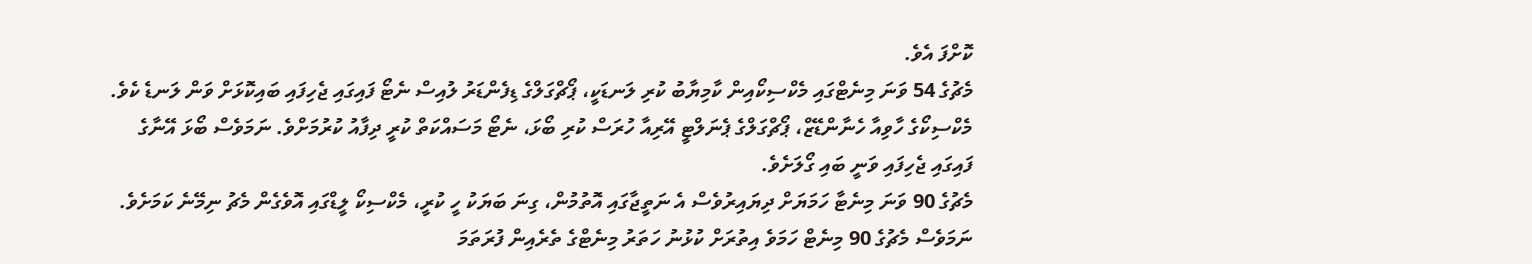ކޮށްފަ އެވެ.
މެޗުގެ 54 ވަނަ މިނެޓްގައި މެކްސިކޯއިން ކާމިޔާބު ކުރި ލަނޑަކީ، ޕޯޗްގަލްގެ ޑިފެންޑަރު ލުއިސް ނެޓޯ ފައިގައި ޖެހިފައި ބައިކޮޅަށް ވަން ލަނޑެ ކެވެ. މެކްސިކޯގެ ހާވިއާ ހެނާންޑޭޒް، ޕޯޗްގަލްގެ ޕެނަލްޓީ އޭރިއާ ހުރަސް ކުރި ބޯޅަ، ނެޓޯ މަސައްކަތް ކުރީ ދިފާއު ކުރުމަށްވެ. ނަމަވެސް ބޯޅަ އޭނާގެ ފައިގައި ޖެހިފައި ވަނީ ބައި ގޯލަށެވެ.
މެޗުގެ 90 ވަނަ މިނެޓާ ހަމަޔަށް ދިޔައިރުވެސް އެ ނަތީޖާގައި އޮތުމުން، ގިނަ ބަޔަކު ހީ ކުރީ، މެކްސިކޯ ލީޑްގައި އޮވެގެން މެޗު ނިމޭނެ ކަމަށެވެ. ނަމަވެސް މެޗުގެ 90 މިނެޓް ހަމަވެ އިތުރަށް ކުޅުނު ހަތަރު މިނެޓްގެ ތެރެއިން ފުރަތަމަ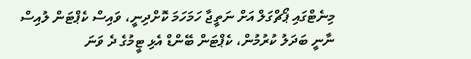މިނެޓްގައި ޕޯޗްގަލް އަށް ނަތީޖާ ހަމަހަމަ ކޮށްދިނީ، ވައިސް ކެޕްޓަން ލުއިސް ނާނީ ބަދަލު ކުރުމުން، ކެޕްޓަން ބޭންޑް އެޅި ޓީމުގެ ދެ ވަނަ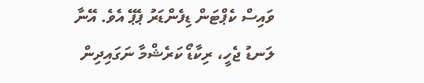ވައިސް ކެޕްޓަން ޑިފެންޑަރު ޕެޕޭ އެވެ. އޭނާ ލަނޑު ޖެހީ، ރިކާޑޯ ކަރެޝްމާ ނަގައިދިން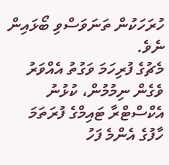ހުރަހަކުން ތަނަވަސްވި ބޯޅައިން ނެވެ.
މެޗުގެ ފުރިހަމަ ވަގުތު އެއްވަރު ވެގެން ނިމުމުން، ކުޅުނު އެކްސްޓްރާ ޓައިމްގެ ފުރަތަމަ ހާފުގެ އެންމެ ފަހު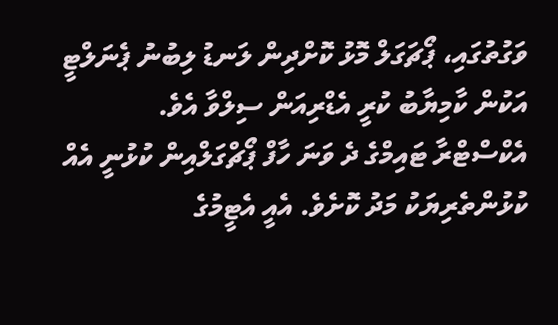ވަގުތުގައި، ޕޯޗަގަލް މޮޅު ކޮށްދިން ލަނޑު ލިބުނު ޕެނަލްޓީ އަކުން ކާމިޔާބު ކުރީ އެޑްރިއަން ސިލްވާ އެވެ.
އެކްސްޓްރާ ޓައިމްގެ ދެ ވަނަ ހާފް ޕޯޗްގަލްއިން ކުޅުނީ އެއް ކުޅުންތެރިޔަކު މަދު ކޮށެވެ. އެއީ އެޓީމުގެ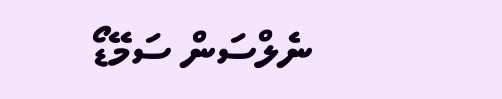ނެލްސަން ސަމޭޑޯ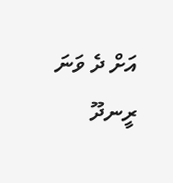އަށް ދެ ވަނަ ރީނދޫ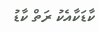ކާޑަކާއެކު ރަތް ކާޑު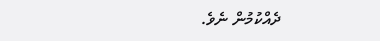ދެއްކުމުން ނެވެ.